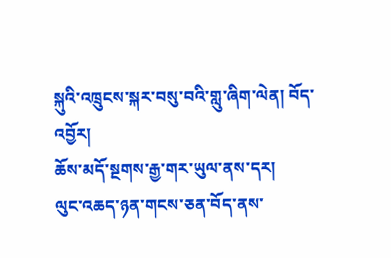སྐུའི་འཁྲུངས་སྐར་བསུ་བའི་གླུ་ཞིག་ལེན། བོད་འབྱོར།
ཆོས་མདོ་སྔགས་རྒྱ་གར་ཡུལ་ནས་དར།
ལུང་འཆད་ཉན་གངས་ཅན་བོད་ནས་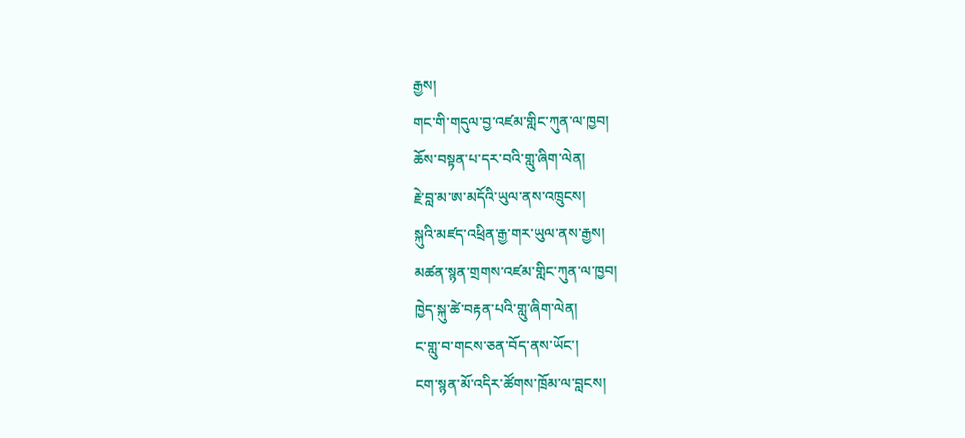རྒྱས།
གང་གི་གདུལ་བྱ་འཛམ་གླིང་ཀུན་ལ་ཁྱབ།
ཆོས་བསྟན་པ་དར་བའི་གླུ་ཞིག་ལེན།
རྗེ་བླ་མ་ཨ་མདོའི་ཡུལ་ནས་འཁྲུངས།
སྐུའི་མཛད་འཕྲིན་རྒྱ་གར་ཡུལ་ནས་རྒྱས།
མཚན་སྙན་གྲགས་འཛམ་གླིང་ཀུན་ལ་ཁྱབ།
ཁྱེད་སྐུ་ཚེ་བརྟན་པའི་གླུ་ཞིག་ལེན།
ང་གླུ་བ་གངས་ཅན་བོད་ནས་ཡོང་།
ངག་སྙན་མོ་འདིར་ཚོགས་ཁྲོམ་ལ་བླངས།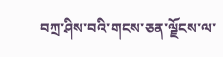བཀྲ་ཤིས་བའི་གངས་ཅན་ལྗོངས་ལ་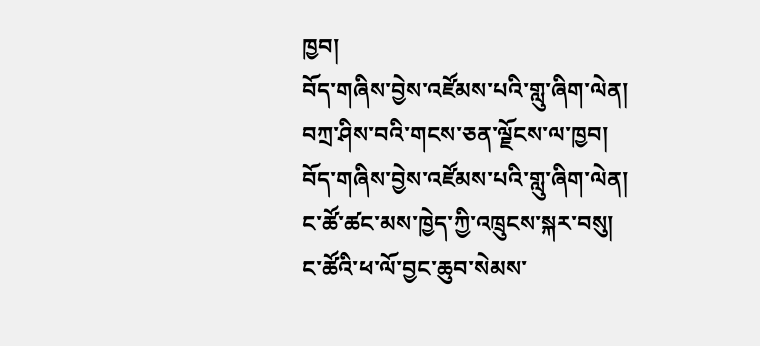ཁྱབ།
བོད་གཞིས་བྱེས་འཛོམས་པའི་གླུ་ཞིག་ལེན།
བཀྲ་ཤིས་བའི་གངས་ཅན་ལྗོངས་ལ་ཁྱབ།
བོད་གཞིས་བྱེས་འཛོམས་པའི་གླུ་ཞིག་ལེན།
ང་ཚོ་ཚང་མས་ཁྱེད་ཀྱི་འཁྲུངས་སྐར་བསུ།
ང་ཚོའི་ཕ་ལོ་བྱང་ཆུབ་སེམས་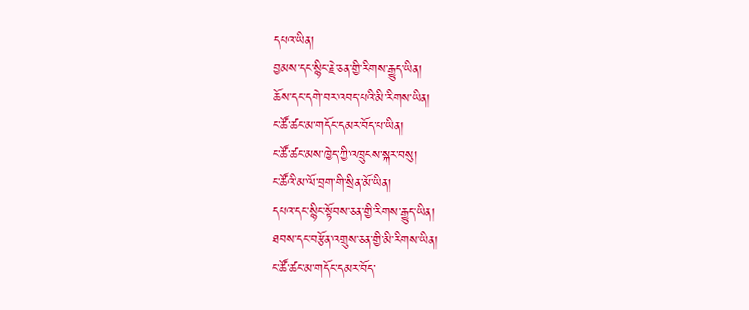དཔའ་ཡིན།
བྱམས་དང་སྙིང་རྗེ་ཅན་གྱི་རིགས་རྒྱུད་ཡིན།
ཆོས་དང་དགེ་བར་འབད་པའི་མི་རིགས་ཡིན།
ང་ཚོ་ཚང་མ་གདོང་དམར་བོད་པ་ཡིན།
ང་ཚོ་ཚང་མས་ཁྱེད་ཀྱི་འཁྲུངས་སྐར་བསུ།
ང་ཚོའི་མ་ལོ་བྲག་གི་སྲིན་མོ་ཡིན།
དཔའ་དང་སྙིང་སྟོབས་ཅན་གྱི་རིགས་རྒྱུད་ཡིན།
ཐབས་དང་བརྩོན་འགྲུས་ཅན་གྱི་མི་རིགས་ཡིན།
ང་ཚོ་ཚང་མ་གདོང་དམར་བོད་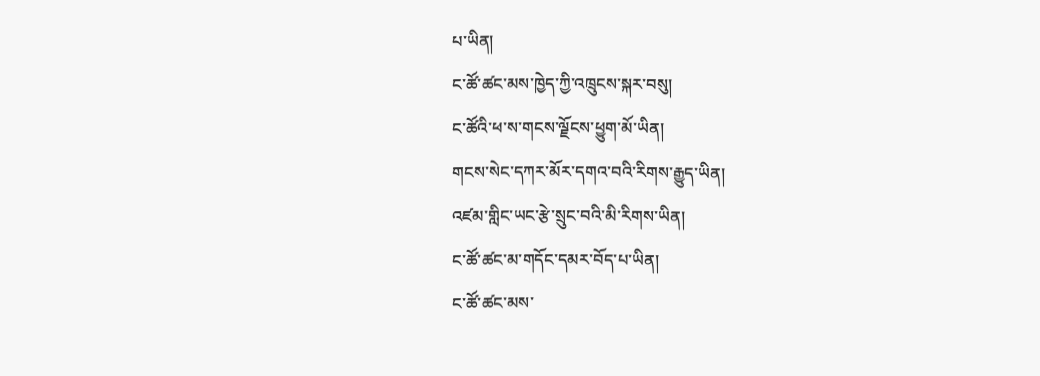པ་ཡིན།
ང་ཚོ་ཚང་མས་ཁྱེད་ཀྱི་འཁྲུངས་སྐར་བསུ།
ང་ཚོའི་ཕ་ས་གངས་ལྗོངས་ཕྱུག་མོ་ཡིན།
གངས་སེང་དཀར་མོར་དགའ་བའི་རིགས་རྒྱུད་ཡིན།
འཛམ་གླིང་ཡང་རྩེ་སྲུང་བའི་མི་རིགས་ཡིན།
ང་ཚོ་ཚང་མ་གདོང་དམར་བོད་པ་ཡིན།
ང་ཚོ་ཚང་མས་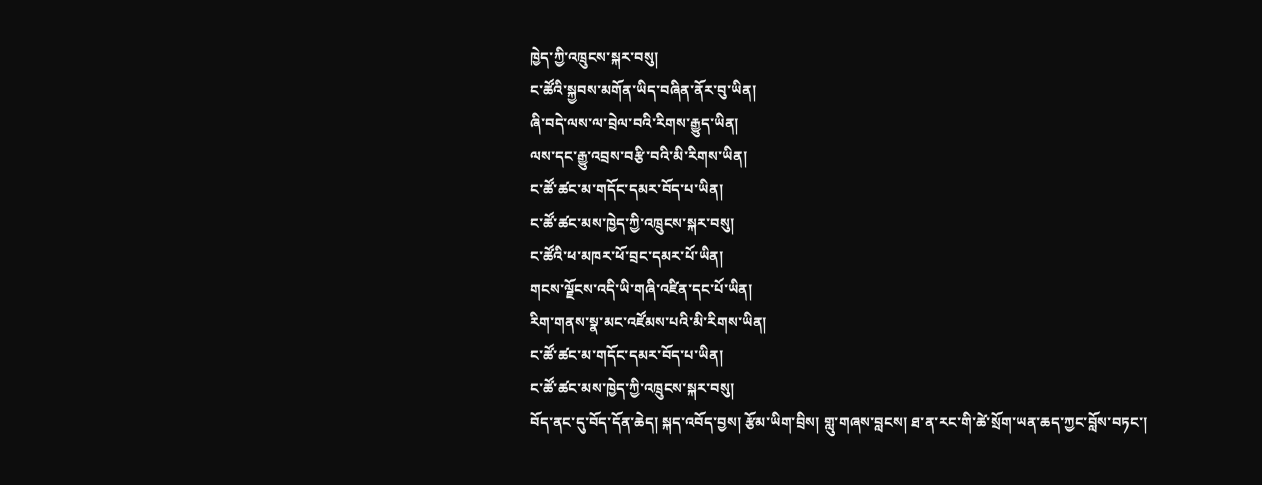ཁྱེད་ཀྱི་འཁྲུངས་སྐར་བསུ།
ང་ཚོའི་སྐྱབས་མགོན་ཡིད་བཞིན་ནོར་བུ་ཡིན།
ཞི་བདེ་ལས་ལ་བྲེལ་བའི་རིགས་རྒྱུད་ཡིན།
ལས་དང་རྒྱུ་འབྲས་བརྩི་བའི་མི་རིགས་ཡིན།
ང་ཚོ་ཚང་མ་གདོང་དམར་བོད་པ་ཡིན།
ང་ཚོ་ཚང་མས་ཁྱེད་ཀྱི་འཁྲུངས་སྐར་བསུ།
ང་ཚོའི་ཕ་མཁར་ཕོ་བྲང་དམར་པོ་ཡིན།
གངས་ལྗོངས་འདི་ཡི་གཞི་འཛིན་དང་པོ་ཡིན།
རིག་གནས་སྣ་མང་འཛོམས་པའི་མི་རིགས་ཡིན།
ང་ཚོ་ཚང་མ་གདོང་དམར་བོད་པ་ཡིན།
ང་ཚོ་ཚང་མས་ཁྱེད་ཀྱི་འཁྲུངས་སྐར་བསུ།
བོད་ནང་དུ་བོད་དོན་ཆེད། སྐད་འབོད་བྱས། རྩོམ་ཡིག་བྲིས། གླུ་གཞས་བླངས། ཐ་ན་རང་གི་ཚེ་སྲོག་ཡན་ཆད་ཀྱང་བློས་བཏང་།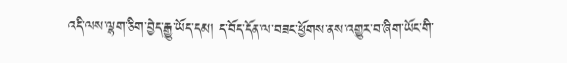འདི་ལས་ལྷག་ཅིག་བྱེད་རྒྱུ་ཡོད་དམ། ད་བོད་དོན་ལ་བཟང་ཕྱོགས་ནས་འགྱུར་བ་ཞིག་ཡོང་གི་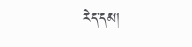རེད་དམ།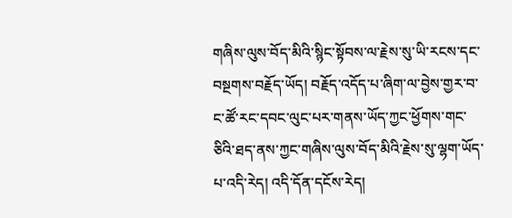གཞིས་ལུས་བོད་མིའི་སྙིང་སྟོབས་ལ་རྗེས་སུ་ཡི་རངས་དང་བསྔགས་བརྗོད་ཡོད། བརྗོད་འདོད་པ་ཞིག་ལ་བྱེས་གྱར་བ་ང་ཚོ་རང་དབང་ལུང་པར་གནས་ཡོད་ཀྱང་ཕྱོགས་གང་ཅིའི་ཐད་ནས་ཀྱང་གཞིས་ལུས་བོད་མིའི་རྗེས་སུ་ལྷག་ཡོད་པ་འདི་རེད། འདི་དོན་དངོས་རེད།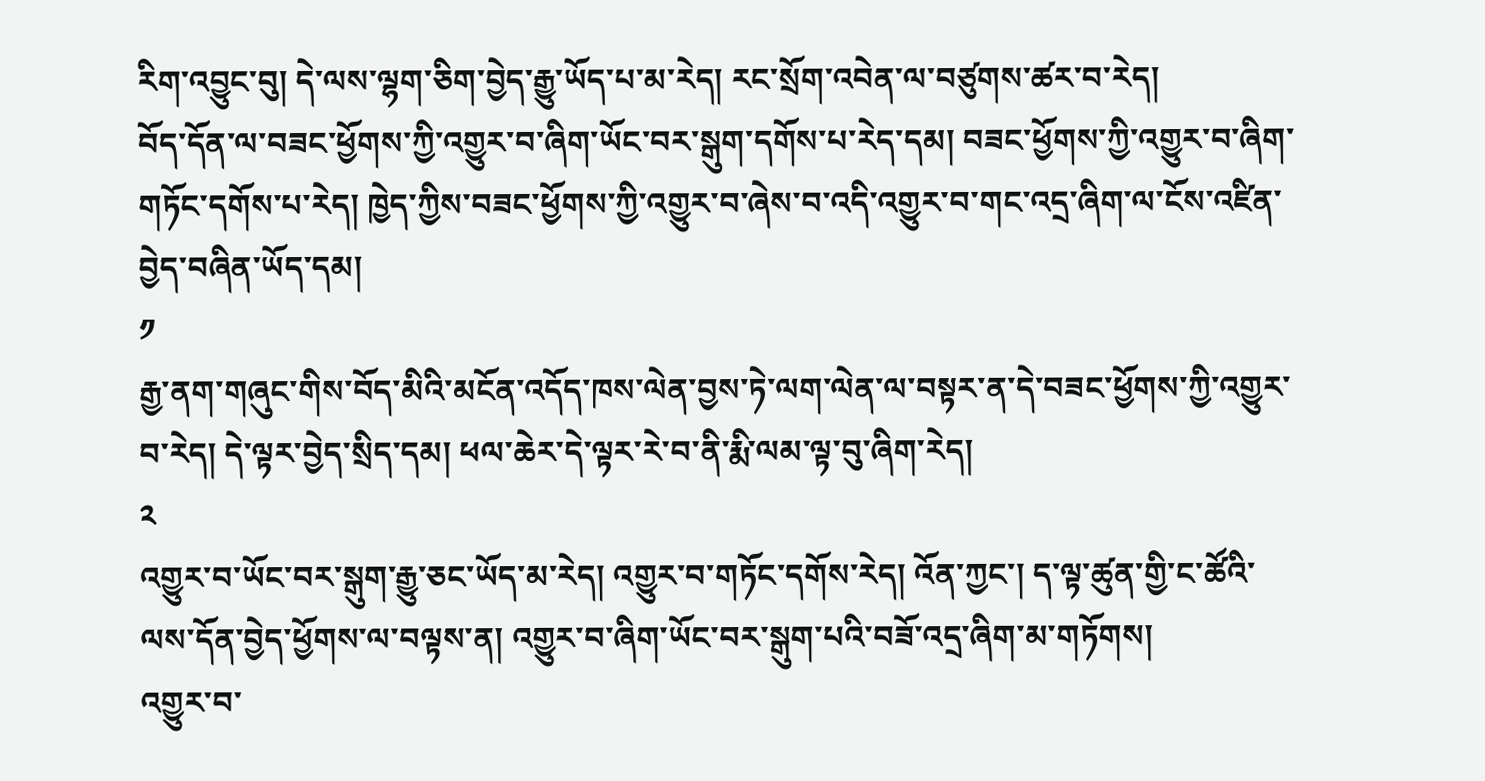རིག་འབྱུང་བུ། དེ་ལས་ལྷག་ཅིག་བྱེད་རྒྱུ་ཡོད་པ་མ་རེད། རང་སྲོག་འབེན་ལ་བཙུགས་ཚར་བ་རེད།
བོད་དོན་ལ་བཟང་ཕྱོགས་ཀྱི་འགྱུར་བ་ཞིག་ཡོང་བར་སྒུག་དགོས་པ་རེད་དམ། བཟང་ཕྱོགས་ཀྱི་འགྱུར་བ་ཞིག་གཏོང་དགོས་པ་རེད། ཁྱེད་ཀྱིས་བཟང་ཕྱོགས་ཀྱི་འགྱུར་བ་ཞེས་བ་འདི་འགྱུར་བ་གང་འདྲ་ཞིག་ལ་ངོས་འཛིན་བྱེད་བཞིན་ཡོད་དམ།
༡
རྒྱ་ནག་གཞུང་གིས་བོད་མིའི་མངོན་འདོད་ཁས་ལེན་བྱས་ཏེ་ལག་ལེན་ལ་བསྟར་ན་དེ་བཟང་ཕྱོགས་ཀྱི་འགྱུར་བ་རེད། དེ་ལྟར་བྱེད་སྲིད་དམ། ཕལ་ཆེར་དེ་ལྟར་རེ་བ་ནི་རྨི་ལམ་ལྟ་བུ་ཞིག་རེད།
༢
འགྱུར་བ་ཡོང་བར་སྒུག་རྒྱུ་ཅང་ཡོད་མ་རེད། འགྱུར་བ་གཏོང་དགོས་རེད། འོན་ཀྱང་། ད་ལྟ་ཚུན་གྱི་ང་ཚོའི་ལས་དོན་བྱེད་ཕྱོགས་ལ་བལྟས་ན། འགྱུར་བ་ཞིག་ཡོང་བར་སྒུག་པའི་བཟོ་འདྲ་ཞིག་མ་གཏོགས།
འགྱུར་བ་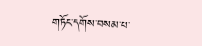གཏོང་དགོས་བསམ་པ་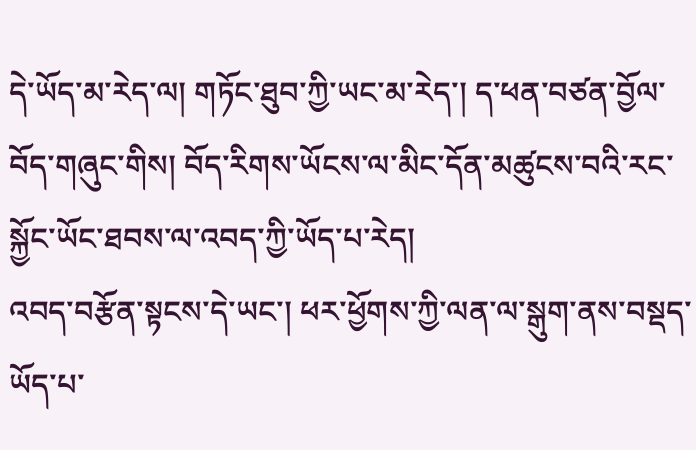དེ་ཡོད་མ་རེད་ལ། གཏོང་ཐུབ་ཀྱི་ཡང་མ་རེད་། ད་ཕན་བཙན་བྱོལ་བོད་གཞུང་གིས། བོད་རིགས་ཡོངས་ལ་མིང་དོན་མཚུངས་བའི་རང་སྐྱོང་ཡོང་ཐབས་ལ་འབད་ཀྱི་ཡོད་པ་རེད།
འབད་བརྩོན་སྟངས་དེ་ཡང་། ཕར་ཕྱོགས་ཀྱི་ལན་ལ་སྒུག་ནས་བསྡད་ཡོད་པ་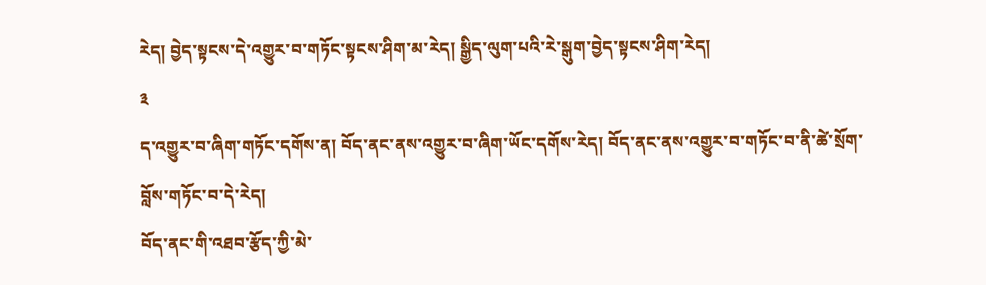རེད། བྱེད་སྟངས་དེ་འགྱུར་བ་གཏོང་སྟངས་ཤིག་མ་རེད། སྒྱིད་ལུག་པའི་རེ་སྒུག་བྱེད་སྟངས་ཤིག་རེད།
༣
ད་འགྱུར་བ་ཞིག་གཏོང་དགོས་ན། བོད་ནང་ནས་འགྱུར་བ་ཞིག་ཡོང་དགོས་རེད། བོད་ནང་ནས་འགྱུར་བ་གཏོང་བ་ནི་ཚེ་སྲོག་བློས་གཏོང་བ་དེ་རེད།
བོད་ནང་གི་འཐབ་རྩོད་ཀྱི་མེ་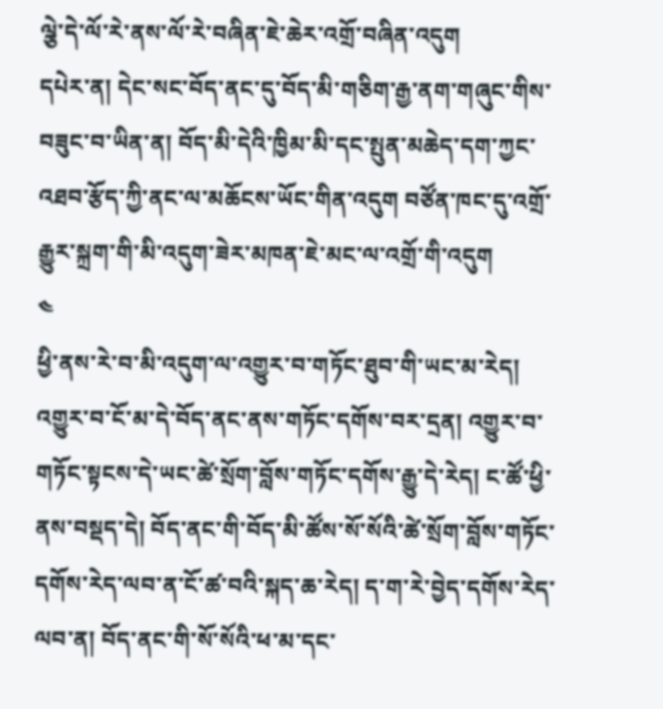ལྕེ་དེ་ལོ་རེ་ནས་ལོ་རེ་བཞིན་ཇེ་ཆེར་འགྲོ་བཞིན་འདུག
དཔེར་ན། དེང་སང་བོད་ནང་དུ་བོད་མི་གཅིག་རྒྱ་ནག་གཞུང་གིས་བཟུང་བ་ཡིན་ན། བོད་མི་དེའི་ཁྱིམ་མི་དང་སྤུན་མཆེད་དག་ཀྱང་འཐབ་རྩོད་ཀྱི་ནང་ལ་མཆོངས་ཡོང་གིན་འདུག བཙོན་ཁང་དུ་འགྲོ་རྒྱུར་སྐྲག་གི་མི་འདུག་ཟེར་མཁན་ཇེ་མང་ལ་འགྲོ་གི་འདུག
༤
ཕྱི་ནས་རེ་བ་མི་འདུག་ལ་འགྱུར་བ་གཏོང་ཐུབ་གི་ཡང་མ་རེད། འགྱུར་བ་ངོ་མ་དེ་བོད་ནང་ནས་གཏོང་དགོས་བར་དྲན། འགྱུར་བ་གཏོང་སྟངས་དེ་ཡང་ཚེ་སྲོག་བློས་གཏོང་དགོས་རྒྱུ་དེ་རེད། ང་ཚོ་ཕྱི་ནས་བསྡད་དེ། བོད་ནང་གི་བོད་མི་ཚོས་སོ་སོའི་ཚེ་སྲོག་བློས་གཏོང་དགོས་རེད་ལབ་ན་ངོ་ཚ་བའི་སྐད་ཆ་རེད། ད་ག་རེ་བྱེད་དགོས་རེད་ལབ་ན། བོད་ནང་གི་སོ་སོའི་ཕ་མ་དང་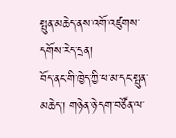སྤུན་མཆེད་ནས་འགོ་འཛུགས་དགོས་རེད་དྲན།
བོད་ནང་གི་ཁྱེད་ཀྱི་ཕ་མ་དང་སྤུན་མཆེད་། གཉེན་ཉེ་དག་བཙོན་ལ་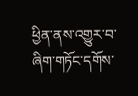ཕྱིན་ནས་འགྱུར་བ་ཞིག་གཏོང་དགོས་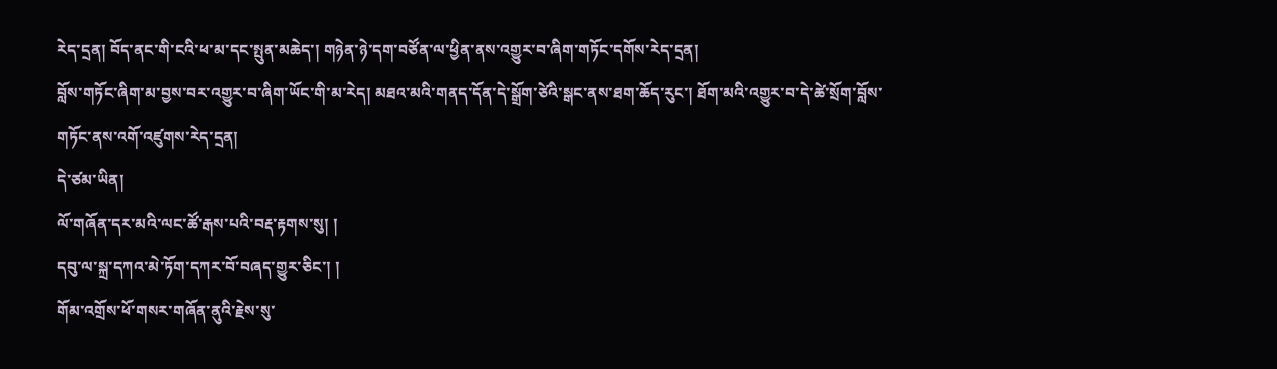རེད་དྲན། བོད་ནང་གི་ངའི་ཕ་མ་དང་སྤུན་མཆེད་། གཉེན་ཉེ་དག་བཙོན་ལ་ཕྱིན་ནས་འགྱུར་བ་ཞིག་གཏོང་དགོས་རེད་དྲན།
བློས་གཏོང་ཞིག་མ་བྱས་བར་འགྱུར་བ་ཞིག་ཡོང་གི་མ་རེད། མཐའ་མའི་གནད་དོན་དེ་སྒྲོག་ཙེའི་སྒང་ནས་ཐག་ཆོད་རུང་། ཐོག་མའི་འགྱུར་བ་དེ་ཚེ་སྲོག་བློས་གཏོང་ནས་འགོ་འཛུགས་རེད་དྲན།
དེ་ཙམ་ཡིན།
ལོ་གཞོན་དར་མའི་ལང་ཚོ་རྒས་པའི་བརྡ་རྟགས་སུ། །
དབུ་ལ་སྐྲ་དཀའ་མེ་ཏོག་དཀར་བོ་བཞད་གྱུར་ཅིང་། །
གོམ་འགྲོས་ཕོ་གསར་གཞོན་ནུའི་རྗེས་སུ་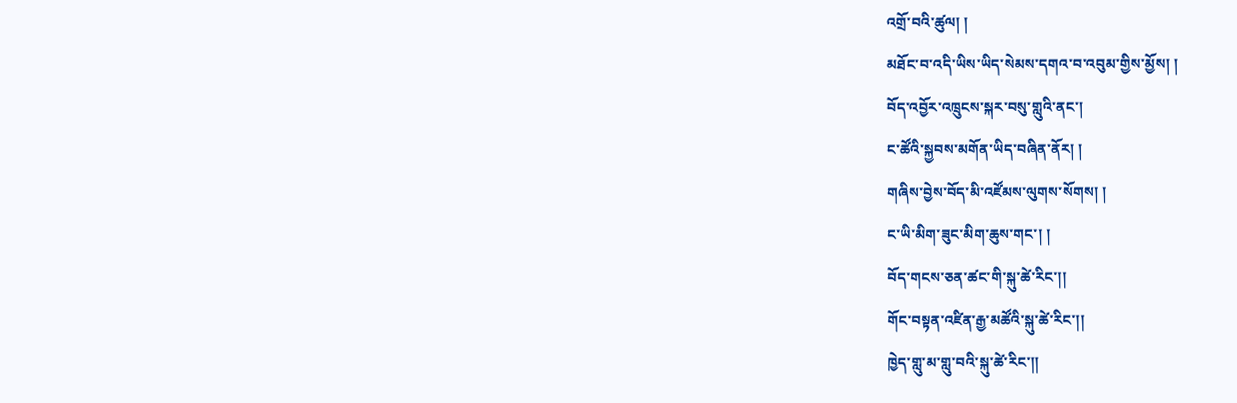འགྲོ་བའི་ཚུལ། །
མཐོང་བ་འདི་ཡིས་ཡིད་སེམས་དགའ་བ་འབུམ་གྱིས་མྱོས། །
བོད་འབྱོར་འཁྲུངས་སྐར་བསུ་གླུའི་ནང་།
ང་ཚོའི་སྐྱབས་མགོན་ཡིད་བཞིན་ནོར། །
གཞིས་བྱེས་བོད་མི་འཛོམས་ལུགས་སོགས། །
ང་ཡི་མིག་ཟུང་མིག་ཆུས་གང་། །
བོད་གངས་ཅན་ཚང་གི་སྐུ་ཚེ་རིང་།།
གོང་བསྟན་འཛིན་རྒྱ་མཚོའི་སྐུ་ཚེ་རིང་།།
ཁྱེད་གླུ་མ་གླུ་བའི་སྐུ་ཚེ་རིང་།།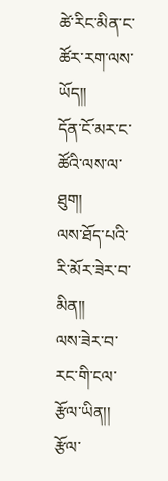ཚེ་རིང་མིན་ང་ཚོར་རག་ལས་ཡོད།།
དོན་ངོ་མར་ང་ཚོའི་ལས་ལ་ཐུག།
ལས་ཐོད་པའི་རི་མོར་ཟེར་བ་མིན།།
ལས་ཟེར་བ་རང་གི་ངལ་རྩོལ་ཡིན།།
རྩོལ་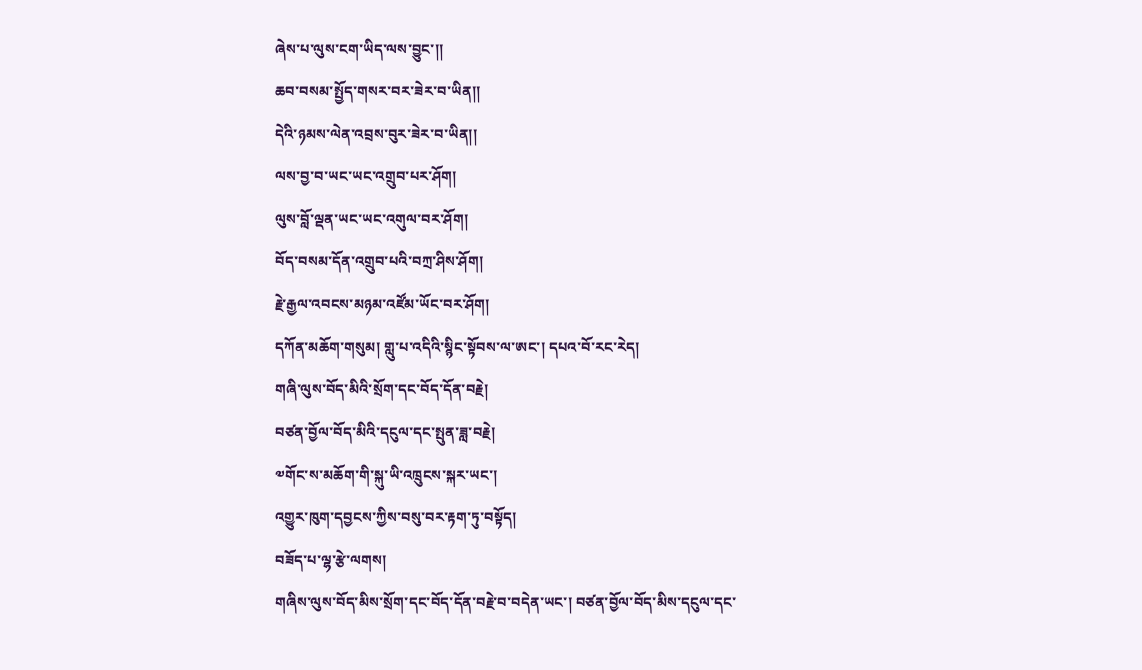ཞེས་པ་ལུས་ངག་ཡིད་ལས་བྱུང་།།
ཆབ་བསམ་སྤྱོད་གསར་བར་ཟེར་བ་ཡིན།།
དེའི་ཉམས་ལེན་འབྲས་བུར་ཟེར་བ་ཡིན།།
ལས་བྱ་བ་ཡང་ཡང་འགྲུབ་པར་ཤོག།
ལུས་བློ་ལྡན་ཡང་ཡང་འགུལ་བར་ཤོག།
བོད་བསམ་དོན་འགྲུབ་པའི་བཀྲ་ཤིས་ཤོག།
རྗེ་རྒྱལ་འབངས་མཉམ་འཛོམ་ཡོང་བར་ཤོག།
དཀོན་མཆོག་གསུམ། གླུ་པ་འདིའི་སྙིང་སྟོབས་ལ་ཨང་། དཔའ་བོ་རང་རེད།
གཞི་ལུས་བོད་མིའི་སྲོག་དང་བོད་དོན་བརྗེ།
བཙན་བྱོལ་བོད་མིའི་དངུལ་དང་སྤུན་ཟླ་བརྗེ།
༧གོང་ས་མཆོག་གི་སྐུ་ཡི་འཁྲུངས་སྐར་ཡང་།
འགྱུར་ཁུག་དབྱངས་ཀྱིས་བསུ་བར་རྟག་ཏུ་བསྟོད།
བཟོད་པ་ལྷ་རྩེ་ལགས།
གཞིས་ལུས་བོད་མིས་སྲོག་དང་བོད་དོན་བརྗེ་བ་བདེན་ཡང་། བཙན་བྱོལ་བོད་མིས་དངུལ་དང་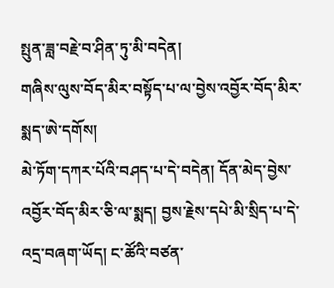སྤུན་ཟླ་བརྗེ་བ་ཤིན་ཏུ་མི་བདེན།
གཞིས་ལུས་བོད་མིར་བསྟོད་པ་ལ་བྱེས་འབྱོར་བོད་མིར་སྨད་ཨེ་དགོས།
མེ་ཏོག་དཀར་པོའི་བཤད་པ་དེ་བདེན། དོན་མེད་བྱེས་འབྱོར་བོད་མིར་ཅི་ལ་སྨད། བྱས་རྗེས་དཔེ་མི་སྲིད་པ་དེ་འདྲ་བཞག་ཡོད། ང་ཚོའི་བཙན་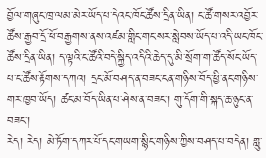བྱོལ་གཞུང་ཁྲ་ལམ་མེར་ཡོད་པ་དེའང་ཁོང་ཚོས་དྲིན་ཡིན། ང་ཚོ་གསར་འབྱོར་ཚོས་རྒྱབ་དྲོ་ཕོ་བརྒྱགས་ནས་འཛམ་གླིང་གང་སར་སླེབས་ཡོད་པ་འདི་ཡང་ཁོང་ཚོས་དྲིན་ཡིན། ད་ལྟའི་ང་ཚོའི་བདེ་སྐྱིད་འདིའི་ཆེད་དུ་མི་སྲོག་ག་ཚོད་སོང་ཡོད་པ་ང་ཚོས་རྟོགས་དཀའ། དྲང་མོ་བཤད་ན་བཟང་ངན་གཉིས་བོད་ཕྱི་ནང་གཉིས་གར་ཁྱབ་ཡོད། ཚང་མ་བོད་ཡིན་པ་ཤེས་ན་བཟང་། གུ་དོག་གི་སྐད་ཆ་ཉུང་ན་བཟང་།
རེད། རེད། མེ་ཏོག་དཀར་པོ་དང་གཡག་སྙིང་གཉིས་ཀྱིས་བཤད་པ་བདེན། གླུ་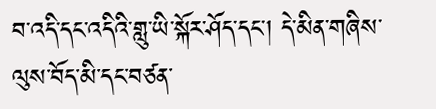བ་འདི་དང་འདིའི་གླུ་ཡི་སྐོར་ཤོད་དང་། དེ་མིན་གཞིས་ལུས་བོད་མི་དང་བཙན་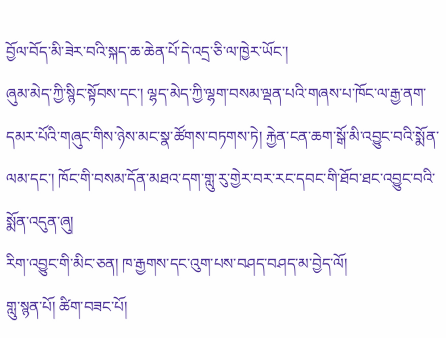བྱོལ་བོད་མི་ཟེར་བའི་སྐད་ཆ་ཆེན་པོ་དེ་འདྲ་ཅི་ལ་ཁྱེར་ཡོང་།
ཞུམ་མེད་ཀྱི་སྙིང་སྟོབས་དང་། ལྷད་མེད་ཀྱི་ལྷག་བསམ་ལྡན་པའི་གཞས་པ་ཁོང་ལ་རྒྱ་ནག་དམར་པོའི་གཞུང་གིས་ཉེས་མང་སྣ་ཚོགས་བཏགས་ཏེ། རྐྱེན་ངན་ཆག་སྒོ་མི་འབྱུང་བའི་སྨོན་ལམ་དང་། ཁོང་གི་བསམ་དོན་མཐའ་དག་གླུ་རུ་གྱེར་བར་རང་དབང་གི་ཐོབ་ཐང་འབྱུང་བའི་སྨོན་འདུན་ཞུ།
རིག་འབྱུང་གི་མིང་ཅན། ཁ་རྒྱགས་དང་འུག་པས་བཤད་བཤད་མ་བྱེད་ལོ།
གླུ་སྙན་པོ། ཚིག་བཟང་པོ།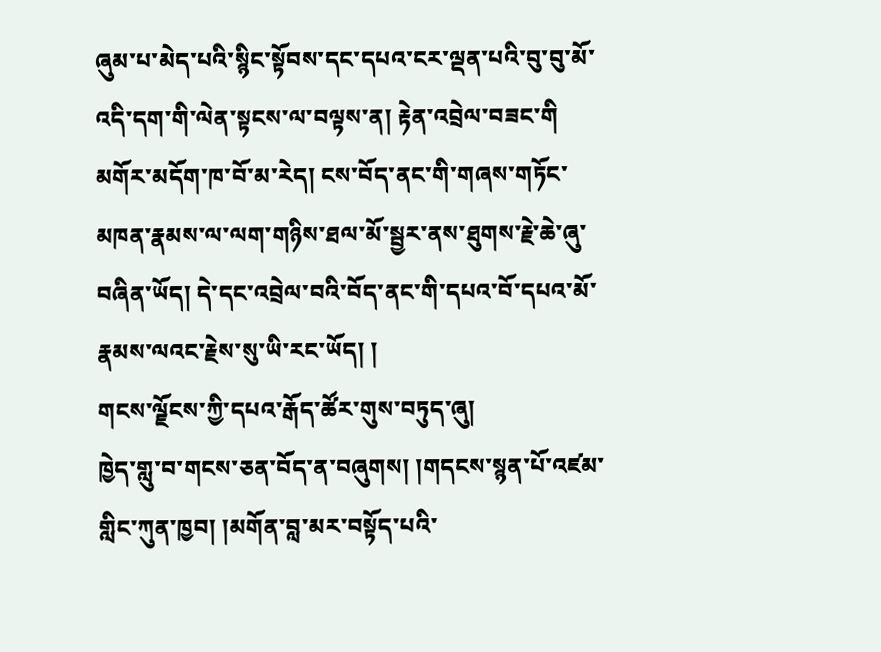ཞུམ་པ་མེད་པའི་སྙིང་སྟོབས་དང་དཔའ་ངར་ལྡན་པའི་བུ་བུ་མོ་འདི་དག་གི་ལེན་སྟངས་ལ་བལྟས་ན། རྟེན་འབྲེལ་བཟང་གི མགོར་མདོག་ཁ་བོ་མ་རེད། ངས་བོད་ནང་གི་གཞས་གཏོང་མཁན་རྣམས་ལ་ལག་གཉིས་ཐལ་མོ་སྦྱར་ནས་ཐུགས་རྗེ་ཆེ་ཞུ་བཞིན་ཡོད། དེ་དང་འབྲེལ་བའི་བོད་ནང་གི་དཔའ་བོ་དཔའ་མོ་རྣམས་ལའང་རྗེས་སུ་ཡི་རང་ཡོད། །
གངས་ལྗོངས་ཀྱི་དཔའ་རྒོད་ཚོར་གུས་བཏུད་ཞུ།
ཁྱེད་གླུ་བ་གངས་ཅན་བོད་ན་བཞུགས། །གདངས་སྙན་པོ་འཛམ་གླིང་ཀུན་ཁྱབ། །མགོན་བླ་མར་བསྟོད་པའི་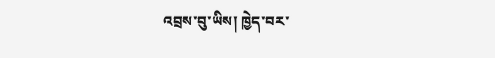འབྲས་བུ་ཡིས། ཁྱེད་བར་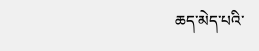ཆད་མེད་པའི་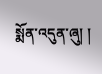སྨོན་འདུན་ཞུ། །